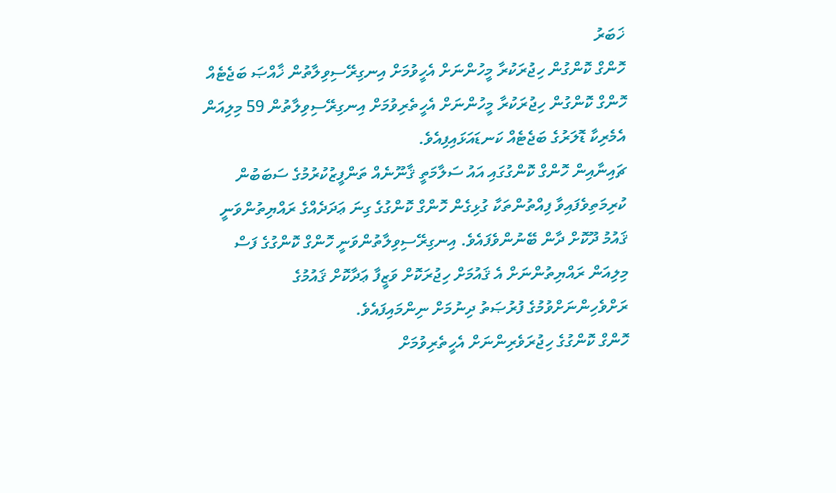ޚަބަރު
ހޮންގް ކޮންގުން ހިޖުރަކުރާ މީހުންނަށް އެހީވުމަށް އިނގިރޭސިވިލާތުން ޚާއްޞަ ބަޖެޓެއް
ހޮންގް ކޮންގުން ހިޖުރަކުރާ މީހުންނަށް އެހީތެރިވުމަށް އިނގިރޭސިވިލާތުން 59 މިލިއަން އެމެރިކާ ޑޮލަރުގެ ބަޖެޓެއް ކަނޑައަޅައިފިއެވެ.
ޗައިނާއިން ހޮންގް ކޮންގުގައި އައު ސަލާމަތީ ޤާނޫނެއް ތަންފީޒުކުރުމުގެ ސަބަބުން ކުރިމަތިވެފައިވާ ފިއްތުންތަކާ ގުޅިގެން ހޮންގް ކޮންގުގެ ގިނަ ޢަދަދެއްގެ ރައްޔިތުންވަނީ ޤައުމު ދޫކޮށް ދާން ބޭނުންވެފައެވެ. އިނގިރޭސިވިލާތުންވަނީ ހޮންގް ކޮންގުގެ ފަސް މިލިއަން ރައްޔިތުންނަށް އެ ޤައުމަށް ހިޖުރަކޮށް ވަޒީފާ ޢަދާކޮށް ޤައުމުގެ ރަށްވެހިންނަށްވުމުގެ ފުރުޞަތު ދިނުމަށް ނިންމައިފައެވެ.
ހޮންގް ކޮންގުގެ ހިޖުރަވެރިންނަށް އެހީތެރިވުމަށް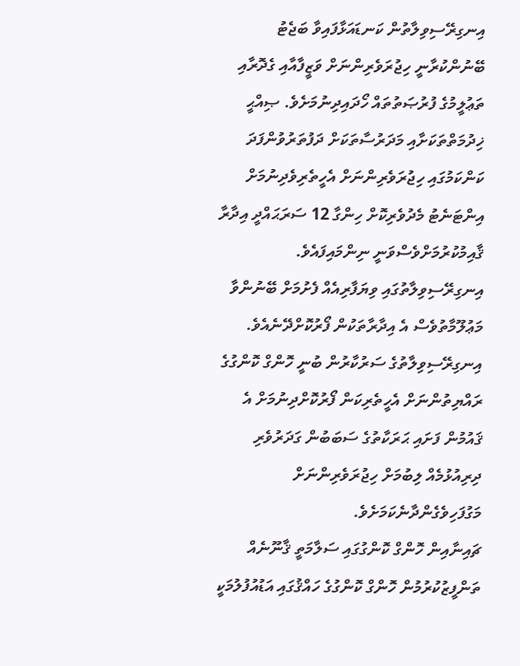އިނގިރޭސިވިލާތުން ކަނޑައަޅާފައިވާ ބަޖެޓު ބޭނުންކުރާނީ ހިޖުރަވެރިންނަށް ވަޒީފާއާއި ގެދޮރާއި ތަޢުލީމުގެ ފުރުޞަތުތައް ހޯދައިދިނުމަށެވެ. ޞިއްޙީ ޚިދުމަތްތަކަށާއި މަދަރުސާތަކަށް ދަފުތަރުވުންފަދަ ކަންކަމުގައި ހިޖުރަވެރިންނަށް އެހީތެރިވެދިނުމަށް އިންޓަނެޓު މެދުވެރިކޮށް ހިންގާ 12 ސަރަޙައްދީ އިދާރާ ޤާއިމުކުރުމަށްވެސްވަނީ ނިންމައިފައެވެ. އިނގިރޭސިވިލާތުގައި ވިޔަފާރިއެއް ފެށުމަށް ބޭނުންވާ މަޢުލޫމާތުވެސް އެ އިދާރާތަކުން ފޯރުކޮށްދޭނެއެވެ. އިނގިރޭސިވިލާތުގެ ސަރުކާރުން ބުނީ ހޮންގް ކޮންގުގެ ރައްޔިތުންނަށް އެހީތެރިކަން ފޯރުކޮށްދިނުމަށް އެ ޤައުމުން ފަށައި ޙަރަކާތުގެ ސަބަބުން ގަދަރުވެރި ދިރިއުޅުމެއް ލިބުމަށް ހިޖުރަވެރިންނަށް މަގުފަހިވެގެންދާނެކަމަށެވެ.
ޗައިނާއިން ހޮންގް ކޮންގުގައި ސަލާމަތީ ޤާނޫނެއް ތަންފީޒުކުރުމުން ހޮންގް ކޮންގުގެ ހައްޤުގައި އަޑުއުފުލުމަކީ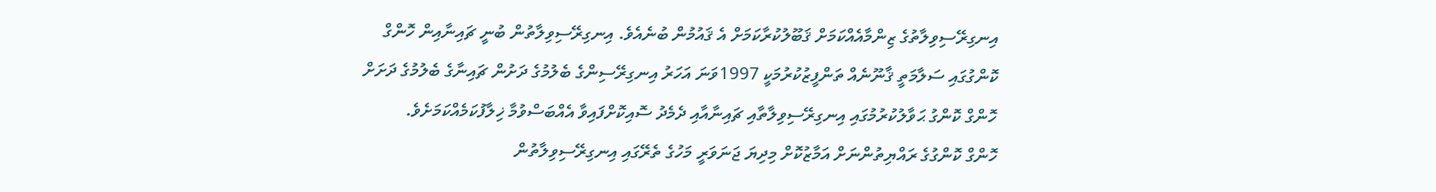އިނގިރޭސިވިލާތުގެ ޒިންމާއެއްކަމަށް ޤަބޫލުކުރާކަމަށް އެ ޤައުމުން ބުނެއެވެ. އިނގިރޭސިވިލާތުން ބުނީ ޗައިނާއިން ހޮންގް ކޮންގުގައި ސަލާމަތީ ޤާނޫނެއް ތަންފީޒުކުރުމަކީ 1997ވަނަ އަހަރު އިނގިރޭސިންގެ ބެލުމުގެ ދަށުން ޗައިނާގެ ބެލުމުގެ ދަށަށް ހޮންގް ކޮންގު ޙަވާލުކުރުމުގައި އިނގިރޭސިވިލާތާއި ޗައިނާއާއި ދެމެދު ސޮއިކޮށްފައިވާ އެއްބަސްވުމާ ޚިލާފުކަމެއްކަމަށެވެ.
ހޮންގް ކޮންގުގެ ރައްޔިތުންނަށް އަމާޒުކޮށް މިދިޔަ ޖަނަވަރީ މަހުގެ ތެރޭގައި އިނގިރޭސިވިލާތުން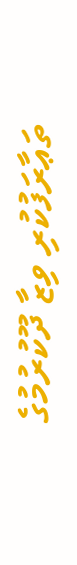ތަޢާރަފުކުރި ވިޒާ ދޫކުރުމުގެ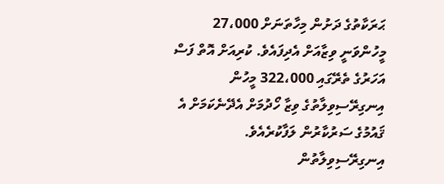ޙަރަކާތުގެ ދަށުން މިހާތަނަށް 27،000 މީހުންވަނީ ވިޒާއަށް އެދިފައެވެ. ކުރިއަށް އޮތް ފަސް އަހަރުގެ ތެރޭގައި 322،000 މީހުން އިނގިރޭސިވިލާތުގެ ވިޒާ ހޯދުމަށް އެދޭނެކަމަށް އެ ޤައުމުގެ ސަރުކާރުން ލަފާކުރެއެވެ. އިނގިރޭސިވިލާތުން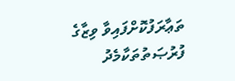ތަޢާރަފުކޮށްފައިވާ ވިޒާގެ ފުރުޞަތުތަކާމެދު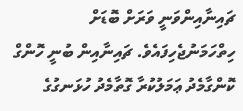ޗައިނާއިންވަނީ ވަރަށް ބޮޑަށް ހިތްހަމަނުޖެހިފައެވެ. ޗައިނާއިން ބުނީ ހޮންގް ކޮންގާމެދު ޢަމަލުކުރާ ގޮތާމެދު ހުޅަނގުގެ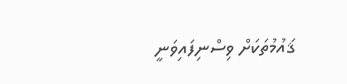ޤައުމުތަކަށް ވިސްނިފައިވަނީ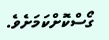ގޯސްކޮށްކަމަށެވެ.